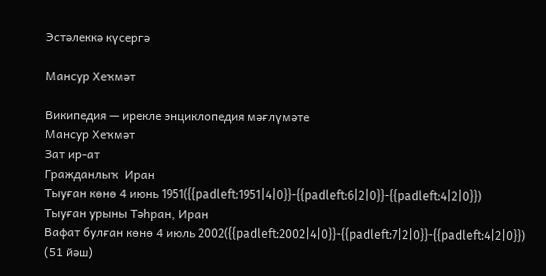Эстәлеккә күсергә

Мансур Хеҡмәт

Википедия — ирекле энциклопедия мәғлүмәте
Мансур Хеҡмәт
Зат ир-ат
Гражданлыҡ  Иран
Тыуған көнө 4 июнь 1951({{padleft:1951|4|0}}-{{padleft:6|2|0}}-{{padleft:4|2|0}})
Тыуған урыны Тәһран, Иран
Вафат булған көнө 4 июль 2002({{padleft:2002|4|0}}-{{padleft:7|2|0}}-{{padleft:4|2|0}}) (51 йәш)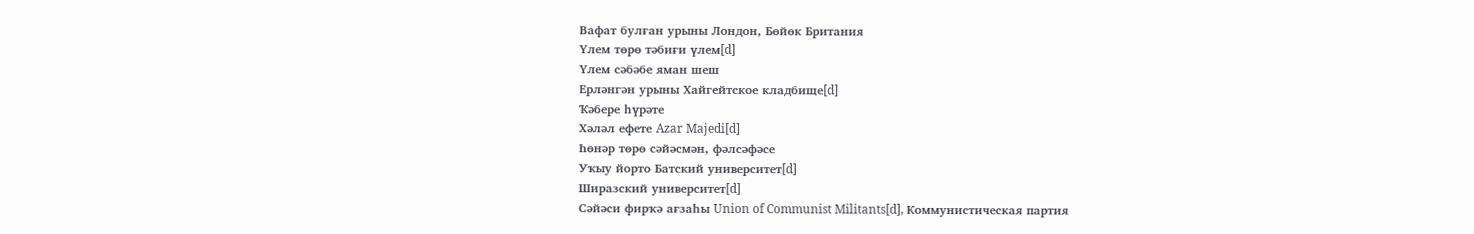Вафат булған урыны Лондон, Бөйөк Британия
Үлем төрө тәбиғи үлем[d]
Үлем сәбәбе яман шеш
Ерләнгән урыны Хайгейтское кладбище[d]
Ҡәбере һүрәте
Хәләл ефете Azar Majedi[d]
Һөнәр төрө сәйәсмән, фәлсәфәсе
Уҡыу йорто Батский университет[d]
Ширазский университет[d]
Сәйәси фирҡә ағзаһы Union of Communist Militants[d], Коммунистическая партия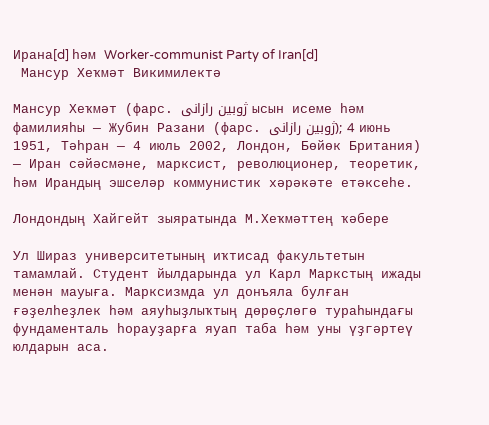Ирана[d] һәм Worker-communist Party of Iran[d]
 Мансур Хеҡмәт Викимилектә

Мансур Хеҡмәт (фарс. ژوبین رازانی ысын исеме һәм фамилияһы — Жубин Разани (фарс. ژوبین رازانی); 4 июнь 1951, Тәһран — 4 июль 2002, Лондон, Бөйөк Британия) — Иран сәйәсмәне, марксист, революционер, теоретик, һәм Ирандың эшселәр коммунистик хәрәкәте етәксеһе.

Лондондың Хайгейт зыяратында М.Хеҡмәттең ҡәбере

Ул Шираз университетының иҡтисад факультетын тамамлай. Студент йылдарында ул Карл Маркстың ижады менән мауыға. Марксизмда ул донъяла булған ғәҙелһеҙлек һәм аяуһыҙлыҡтың дөрөҫлөгө тураһындағы фундаменталь һорауҙарға яуап таба һәм уны үҙгәртеү юлдарын аса.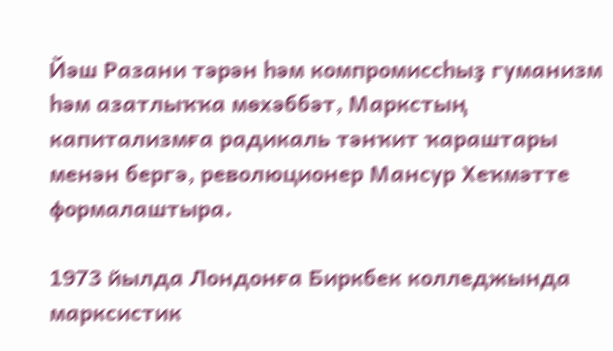Йәш Разани тәрән һәм компромиссһыҙ гуманизм һәм азатлыҡҡа мөхәббәт, Маркстың капитализмға радикаль тәнҡит ҡараштары менән бергә, революционер Мансур Хеҡмәтте формалаштыра.

1973 йылда Лондонға Биркбек колледжында марксистик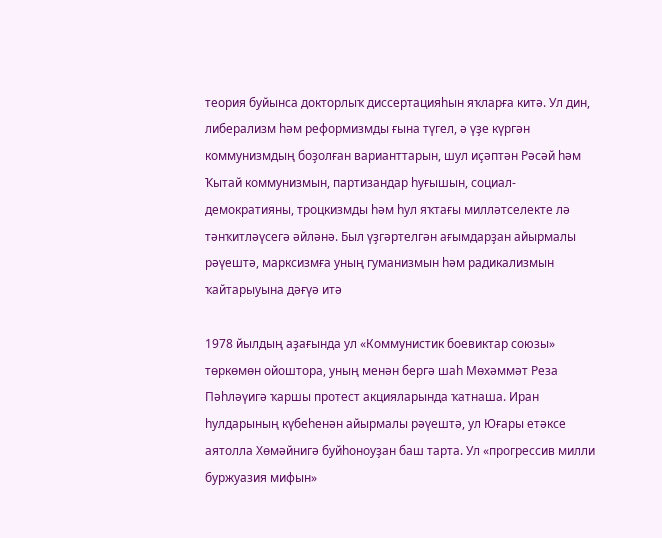теория буйынса докторлыҡ диссертацияһын яҡларға китә. Ул дин, либерализм һәм реформизмды ғына түгел, ә үҙе күргән коммунизмдың боҙолған варианттарын, шул иҫәптән Рәсәй һәм Ҡытай коммунизмын, партизандар һуғышын, социал-демократияны, троцкизмды һәм һул яҡтағы милләтселекте лә тәнҡитләүсегә әйләнә. Был үҙгәртелгән ағымдарҙан айырмалы рәүештә, марксизмға уның гуманизмын һәм радикализмын ҡайтарыуына дәғүә итә

1978 йылдың аҙағында ул «Коммунистик боевиктар союзы» төркөмөн ойоштора, уның менән бергә шаһ Мөхәммәт Реза Пәһләүигә ҡаршы протест акцияларында ҡатнаша. Иран һулдарының күбеһенән айырмалы рәүештә, ул Юғары етәксе аятолла Хөмәйнигә буйһоноуҙан баш тарта. Ул «прогрессив милли буржуазия мифын»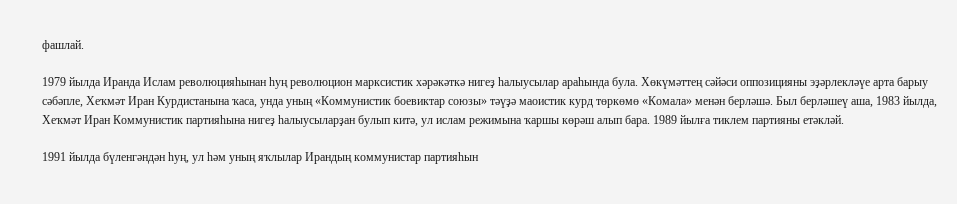фашлай.

1979 йылда Иранда Ислам революцияһынан һуң революцион марксистик хәрәкәткә нигеҙ һалыусылар араһында була. Хөкүмәттең сәйәси оппозицияны эҙәрлекләүе арта барыу сәбәпле, Хеҡмәт Иран Курдистанына ҡаса, унда уның «Коммунистик боевиктар союзы» тәүҙә маоистик курд төркөмө «Комала» менән берләшә. Был берләшеү аша, 1983 йылда, Хеҡмәт Иран Коммунистик партияһына нигеҙ һалыусыларҙан булып китә, ул ислам режимына ҡаршы көрәш алып бара. 1989 йылға тиклем партияны етәкләй.

1991 йылда бүленгәндән һуң, ул һәм уның яҡлылар Ирандың коммунистар партияһын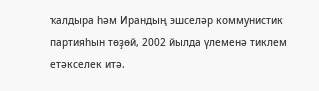ҡалдыра һәм Ирандың эшселәр коммунистик партияһын төҙөй, 2002 йылда үлеменә тиклем етәкселек итә.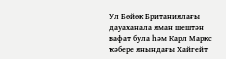Ул Бөйөк Британиялағы дауаханала яман шештән вафат була һәм Карл Маркс ҡәбере янындағы Хайгейт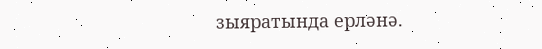зыяратында ерләнә.